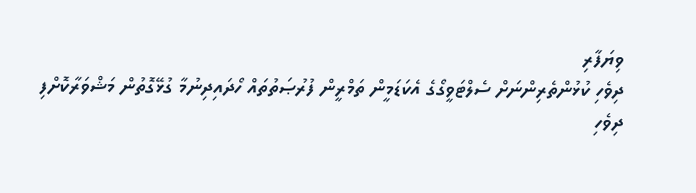ވިޔަފާރި
ދިވެހި ކުޅުންތެރިންނަށް ސެލްޓަވީގޯގެ އެކަޑަމީން ތަމްރީން ފުރުޞަތުތައް ހޯދައިދިނުމާ ގުޅޭގޮތުން މަޝްވަރާކޮށްފި
ދިވެހި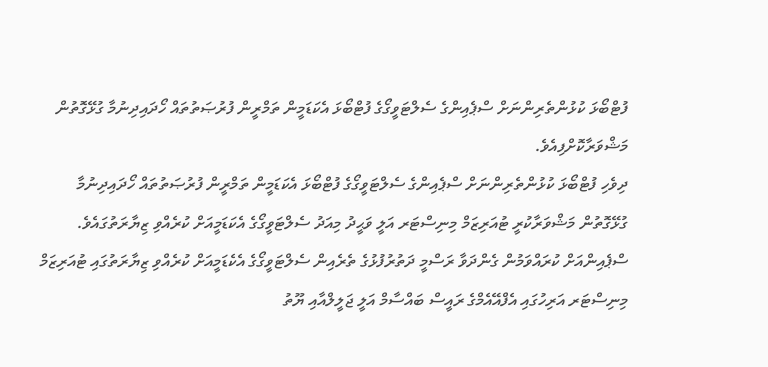ފުޓްބޯޅަ ކުޅުންތެރިންނަށް ސްޕެއިންގެ ސެލްޓަވީގޯގެ ފުޓްބޯޅަ އެކަޑަމީން ތަމްރީން ފުރުޞަތުތައް ހޯދައިދިނުމާ ގުޅޭގޮތުން މަޝްވަރާކޮށްފިއެވެ.
ދިވެހި ފުޓްބޯޅަ ކުޅުންތެރިންނަށް ސްޕެއިންގެ ސެލްޓަވީގޯގެ ފުޓްބޯޅަ އެކަޑަމީން ތަމްރީން ފުރުޞަތުތައް ހޯދައިދިނުމާ ގުޅޭގޮތުން މަޝްވަރާކުރީ ޓުއަރިޒަމް މިނިސްޓަރ އަލީ ވަޙީދު މިއަދު ސެލްޓަވީގޯގެ އެކަޑަމީއަށް ކުރެއްވި ޒިޔާރަތުގައެވެ. ސްޕެއިންއަށް ކުރައްވަމުން ގެންދަވާ ރަސްމީ ދަތުރުފުޅުގެ ތެރެއިން ސެލްޓަވީގޯގެ އެކެޑަމީއަށް ކުރެއްވި ޒިޔާރަތުގައި ޓުއަރިޒަމް މިނިސްޓަރ އަރިހުގައި އެފްއޭއެމްގެ ރައީސް ބައްސާމް އަލީ ޖަލީލްއާއި ޔޫތު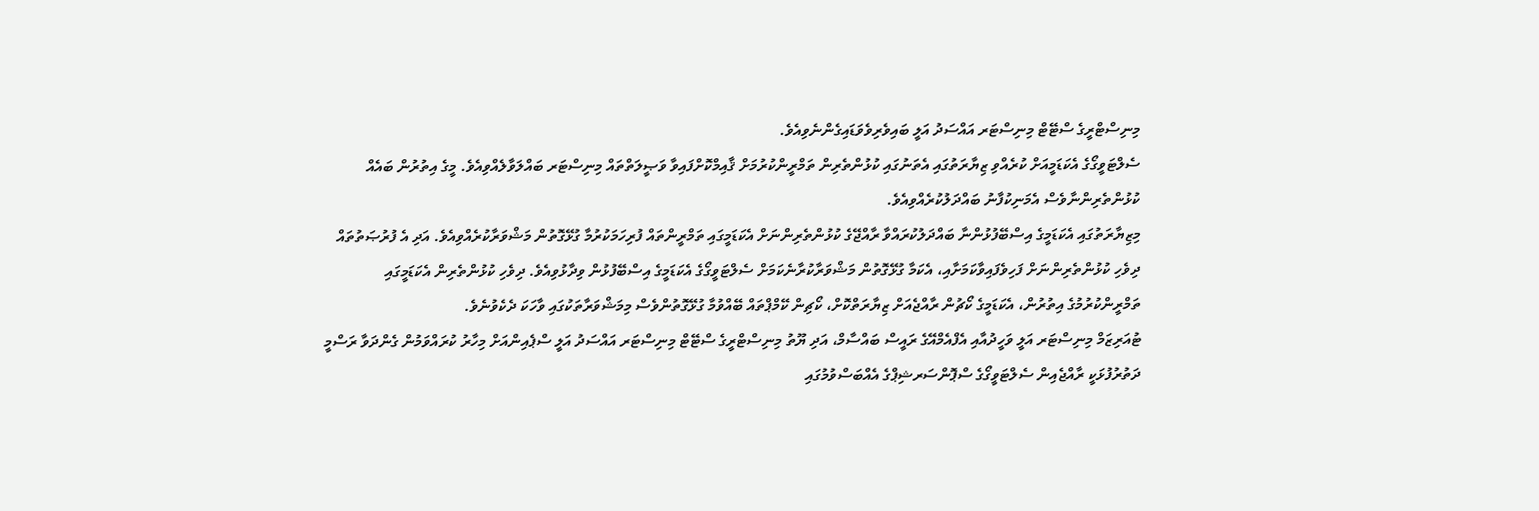މިނިސްޓްރީގެ ސްޓޭޓް މިނިސްޓަރ އައްސަދު އަލީ ބައިވެރިވެވަޑައިގެންނެވިއެވެ.
ސެލްޓަވީގޯގެ އެކަޑަމީއަށް ކުރެއްވި ޒިޔާރަތުގައި އެތަނުގައި ކުޅުންތެރިން ތަމްރީންކުރުމަށް ޤާއިމްކޮށްފައިވާ ވަޞީލަތްތައް މިނިސްޓަރ ބައްލަވާލެއްވިއެވެ. މީގެ އިތުރުން ބައެއް ކުޅުންތެރިންނާވެސް އެމަނިކުފާނު ބައްދަލުކުރެއްވިއެވެ.
މިޒިޔާރަތުގައި އެކަޑަމީގެ އިސްބޭފުޅުންނާ ބައްދަލުކުރައްވާ ރާއްޖޭގެ ކުޅުންތެރިންނަށް އެކަޑަމީގައި ތަމްރީންތައް ފުރިހަމަކުރުމާ ގުޅޭގޮތުން މަޝްވަރާކުރެއްވިއެވެ. އަދި އެ ފުރުޞަތުތައް ދިވެހި ކުޅުންތެރިންނަށް ފަހިވެފައިވާކަމަށާއި، އެކަމާ ގުޅޭގޮތުން މަޝްވަރާކުރާނެކަމަށް ސެލްޓަވީގޯގެ އެކަޑަމީގެ އިސްބޭފުޅުން ވިދާޅުވިއެވެ. ދިވެހި ކުޅުންތެރިން އެކަޑަމީގައި ތަމްރީންކުރުމުގެ އިތުރުން، އެކަޑަމީގެ ކޯޗުން ރާއްޖެއަށް ޒިޔާރަތްކޮށް، ކޯޗިން ކޭމްޕްތައް ބޭއްވުމާ ގުޅޭގޮތުންވެސް މިމަޝްވަރާތަކުގައި ވާހަކަ ދެކެވުނެވެ.
ޓުއަރިޒަމް މިނިސްޓަރ އަލީ ވަހީދުއާއި އެފްއެމްއޭގެ ރައީސް ބައްސާމް، އަދި ޔޫތު މިނިސްޓްރީގެ ސްޓޭޓް މިނިސްޓަރ އައްސަދު އަލީ ސްޕެއިންއަށް މިހާރު ކުރައްވަމުން ގެންދަވާ ރަސްމީ ދަތުރުފުޅަކީ ރާއްޖެއިން ސެލްޓަވީގޯގެ ސްޕޮންސަރޝިޕްގެ އެއްބަސްވުމުގައި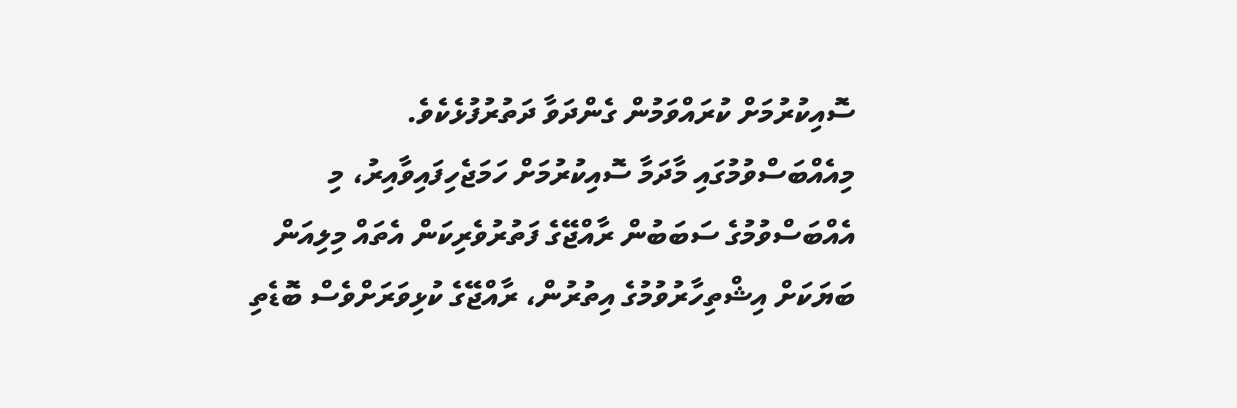ސޮއިކުރުމަށް ކުރައްވަމުން ގެންދަވާ ދަތުރުފުޅެކެވެ. މިއެއްބަސްވުމުގައި މާދަމާ ސޮއިކުރުމަށް ހަމަޖެހިފައިވާއިރު، މި އެއްބަސްވުމުގެ ސަބަބުން ރާއްޖޭގެ ފަތުރުވެރިކަން އެތައް މިލިއަން ބަޔަކަށް އިޝްތިހާރުވުމުގެ އިތުރުން، ރާއްޖޭގެ ކުޅިވަރަށްވެސް ބޮޑެތި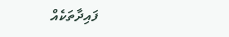ފައިދާތަކެއް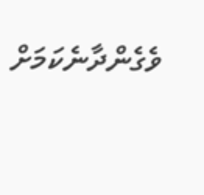ވެގެންދާނެކަމަށް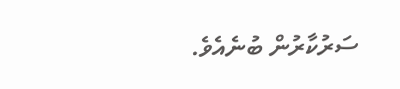ސަރުކާރުން ބުނެއެވެ.